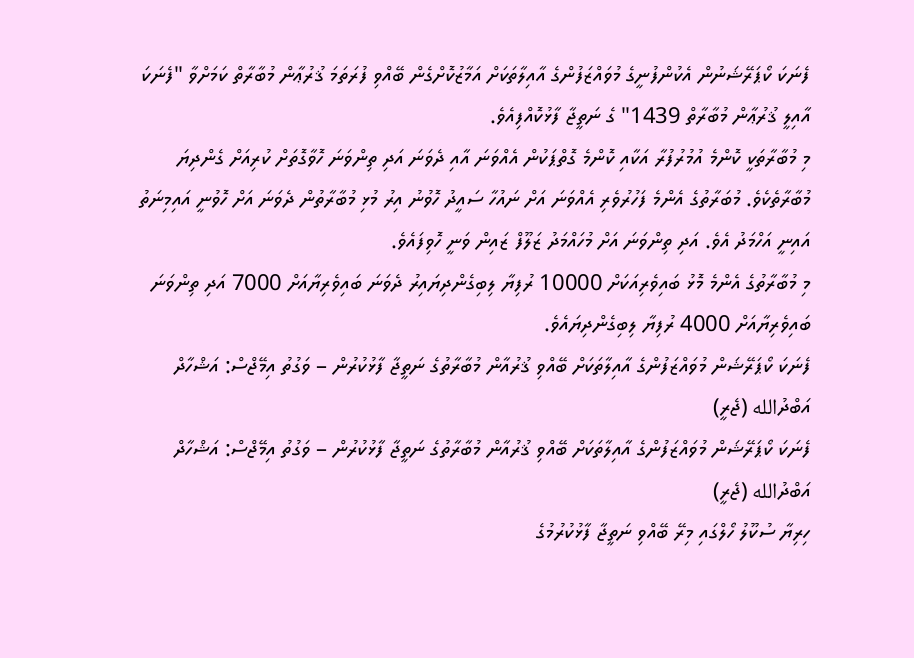ފެނަކަ ކޯޕަރޭޝަނުން އެކުންފުނީގެ މުވައްޒަފުންގެ އާއިލާތަކަށް އަމާޒުކޮށްގެން ބޭއްވި ފުރަތަމަ ޤުރުޢާން މުބާރާތް ކަމަށްވާ "ފެނަކަ އާއިލީ ޤުރުޢާން މުބާރާތް 1439" ގެ ނަތީޖާ ފާޅުކޮއްފިއެވެ.
މި މުބާރާތަކީ ކޮންމެ އުމުރުފުރާ އަކާއި ކޮންމެ ގޮތްޕަކުން އެއްވަނަ އާއި ދެވަނަ އަދި ތިންވަނަ ހޮވާގޮތަށް ކުރިއަށް ގެންދިޔަ މުބާރާތެކެވެ. މުބަރާތުގެ އެންމެ ފަހުރުވެރި އެއްވަނަ އަށް ނައުހާ ސައީދު ހޮވުނު އިރު މުޅި މުބާރާތުން ދެވަނަ އަށް ހޮވުނީ އައިމިނަތު އައިނީ އަހްމަދު އެވެ. އަދި ތިންވަނަ އަށް މުހައްމަދު ޒަލޫފް ޒައިން ވަނީ ހޮވިފައެވެ.
މި މުބާރާތުގެ އެންމެ މޮޅު ބައިވެރިއަކަށް 10000 ރުފިޔާ ލިބިގެންދިޔައިރު ދެވަނަ ބައިވެރިޔާއަށް 7000 އަދި ތިންވަނަ ބައިވެރިޔާއަށް 4000 ރުފިޔާ ލިބިގެންދިޔައެވެ.
ފެނަކަ ކޯޕަރޭޝަން މުވައްޒަފުންގެ އާއިލާތަކަށް ބޭއްވި ޤުރުއާން މުބާރާތުގެ ނަތީޖާ ފާޅުކުރުން – ވަގުތު އިމޭޖްސް: އަޝްހާދް އަބްދުالله (ޖެރީ)
ފެނަކަ ކޯޕަރޭޝަން މުވައްޒަފުންގެ އާއިލާތަކަށް ބޭއްވި ޤުރުއާން މުބާރާތުގެ ނަތީޖާ ފާޅުކުރުން – ވަގުތު އިމޭޖްސް: އަޝްހާދް އަބްދުالله (ޖެރީ)
ހިރިޔާ ސުކޫލު ހޯލްގައި މިރޭ ބޭއްވި ނަތީޖާ ފާޅުކުރުމުގެ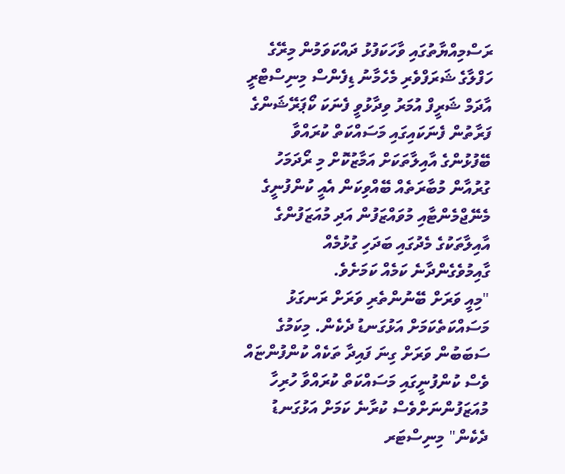ރަސްމިއްޔާތުގައި ވާހަކަފުޅު ދައްކަވަމުން މިރޭގެ ހަފްލާގެ ޝަރަފްވެރި މެހެމާނު ޑިފެންސް މިނިސްޓްރީ އާދަމް ޝަރީފް އުމަރު ވިދާޅުވީ ފެނަކަ ކޯޕަރޭޝަންގެ ފަރާތުން ފެނަކައިގައި މަސައްކަތް ކުރައްވާ ބޭފުޅުންގެ އާއިލާތަކަށް އަމާޒުކޮށް މި ރޯދަމަހު ގުރުއާން މުބާރަތެއް ބޭއްވިކަން އެއީ ކުންފުނީގެ މެނޭޖްމެންޓާއި މުވައްޒަފުން އަދި މުއަޒަފުންގެ އާއިލާތަކުގެ މެދުގައި ބަދަހި ގުޅުމެއް ގާއިމުވެގެންދާނެ ކަމެއް ކަމަށެވެ.
"މިއީ ވަރަށް ބޭނުންތެރި ވަރަށް ރަނގަޅު މަސައްކަތެކަމަށް އަޅުގަނޑު ދެކެން. މިކަމުގެ ސަބަބުން ވަރަށް ގިނަ ފައިދާ ތަކެއް ކުންފުންޏައް ވެސް ކުންފުނީގައި މަސައްކަތް ކުރައްވާ ހުރިހާ މުއަޒަފުންނަށްވެސް ކުރާނެ ކަމަށް އަޅުގަނޑު ދެކެން" މިނިސްޓަރ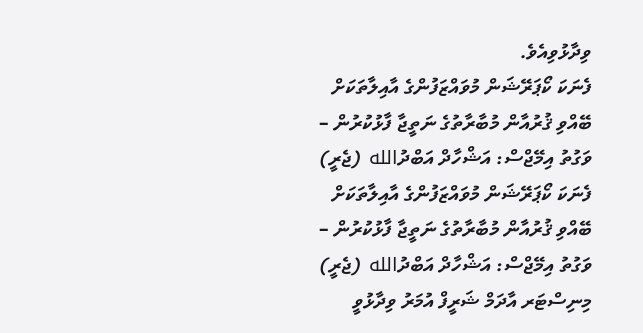ވިދާޅުވިއެވެ.
ފެނަކަ ކޯޕަރޭޝަން މުވައްޒަފުންގެ އާއިލާތަކަށް ބޭއްވި ޤުރުއާން މުބާރާތުގެ ނަތީޖާ ފާޅުކުރުން – ވަގުތު އިމޭޖްސް: އަޝްހާދް އަބްދުالله (ޖެރީ)
ފެނަކަ ކޯޕަރޭޝަން މުވައްޒަފުންގެ އާއިލާތަކަށް ބޭއްވި ޤުރުއާން މުބާރާތުގެ ނަތީޖާ ފާޅުކުރުން – ވަގުތު އިމޭޖްސް: އަޝްހާދް އަބްދުالله (ޖެރީ)
މިނިސްޓަރ އާދަމް ޝަރީފް އުމަރު ވިދާޅުވީ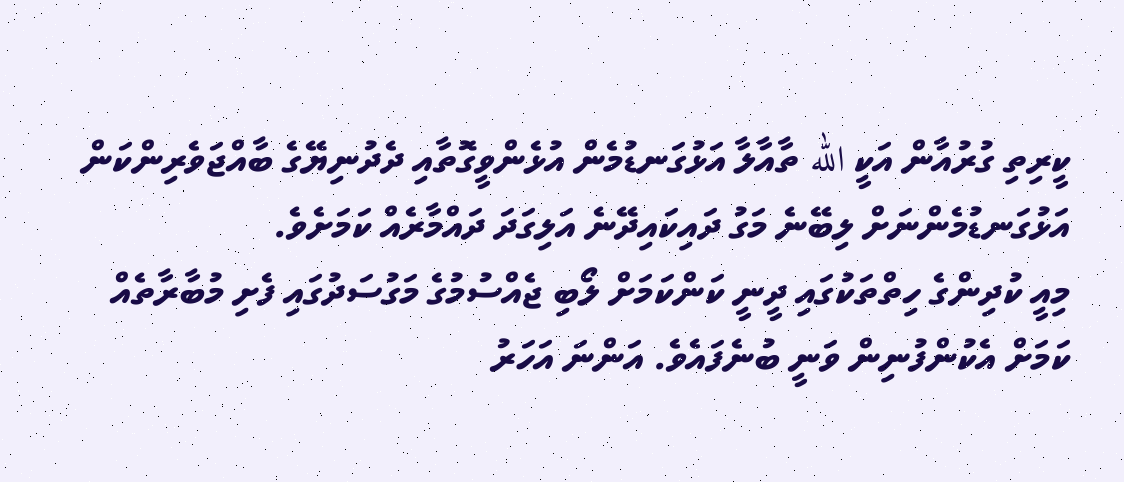ކީރިތި ގުރުއާން އަކީ الله ތާއާލާ އަޅުގަނޑުމެން އުޅެންވީގޮތާއި ދެދުނިޔޭގެ ބާއްޖަވެރިންކަން އަޅުގަނޑުމެންނަށް ލިބޭނެ މަގު ދައިކައިދޭނެ އަލިގަދަ ދައްމާރެއް ކަމަށެވެ.
މިއީ ކުދިންގެ ހިތްތަކުގައި ދީނީ ކަންކަމަށް ލޯބި ޖެއްސުމުގެ މަގުސަދުގައި ފެށި މުބާރާތެއް ކަމަށް އެކުންފުނިން ވަނީ ބުނެފައެވެ. އަންނަ އަހަރު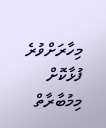މިހާރަށްވުރެ ފުޅާކޮށް މިމުބާރާތް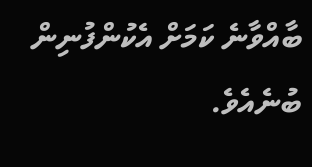ބާއްވާނެ ކަމަށް އެކުންފުނިން ބުނެއެވެ.